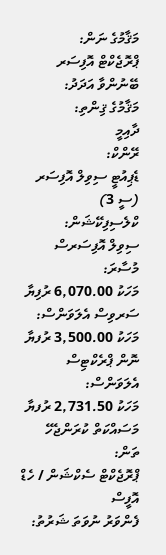މަޤާމުގެ ނަން:
ޕްރޮޖެކްޓް އޮފިސަރ
ބޭނުންވާ އަދަދު:
މަޤާމުގެ ޤިންތި:
ދާއިމީ
ރޭންކް:
ޑެޕިއުޓީ ސިވިލް އޮފިސަރ (ސީ 3)
ކްލެސިފިކޭޝަން:
ސިވިލް އޮފިސަރސް
މުސާރަ:
މަހަކު 6,070.00 ރުފިޔާ
ސަރވިސް އެލަވަންސް:
މަހަކު 3,500.00 ރުފޔާ
ނޮން ޕްރެކްޓިސް އެލަވަންސް:
މަހަކު 2,731.50 ރުފޔާ
މަސައްކަތް ކުރަންޖެހޭ ތަން:
ޕްރޮޖެކްޓް ސެކްޝަން / ހެޑް އޮފީސް
ފެންވަރު ނުވަތަ ޝަރުތު: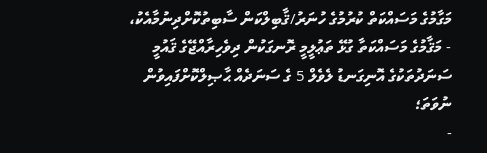މަގާމުގެ މަސައްކަތް ކުރުމުގެ ހުނަރު/ޤާބިލްކަން ސާބިތުކޮށްދިނުމާއެކު،
- މަޤާމުގެ މަސައްކަތާ ގުޅޭ ތަޢުލީމީ ރޮނގަކުން ދިވެހިރާއްޖޭގެ ޤައުމީ ސަނަދުތަކުގެ އޮނިގަނޑު ލެވެލް 5 ގެ ސަނަދެއް ޙާޞިލްކޮށްފައިވުން ނުވަތަ؛
-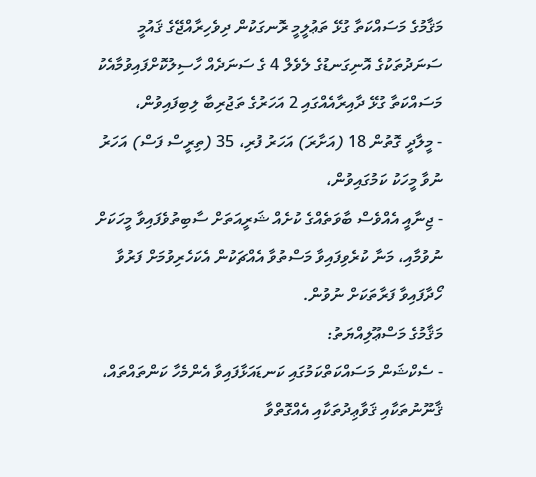މަޤާމުގެ މަސައްކަތާ ގުޅޭ ތަޢުލީމީ ރޮނގަކުން ދިވެހިރާއްޖޭގެ ޤައުމީ ސަނަދުތަކުގެ އޮނިގަނޑުގެ ލެވެލް 4 ގެ ސަނަދެއް ހާސިލުކޮށްފައިވުމާއެކު މަސައްކަތާ ގުޅޭ ދާއިރާއެއްގައި 2 އަހަރުގެ ތަޖުރިބާ ލިބިފައިވުން،
- މީލާދީ ގޮތުން 18 (އަށާރަ) އަހަރު ފުރި، 35 (ތިރީސް ފަސް) އަހަރު ނުވާ މީހަކު ކަމުގައިވުން،
- ޖިނާއީ އެއްވެސް ބާވަތެއްގެ ކުށެއް ޝަރީއަތަށް ސާބިތުވެފައިވާ މީހަކަށް ނުވުމާއި، މަނާ ކުރެވިފައިވާ މަސްތުވާ އެއްޗަކުން އެކަހެރިވުމަށް ފަރުވާ ހޯދާފައިވާ ފަރާތަކަށް ނުވުން.
މަޤާމުގެ މަސްޢޫލިއްޔަތު:
- ސެކްޝަން މަސައްކަތްކަމުގައި ކަނޑައަޅާފައިވާ އެންމެހާ ކަންތައްތައް، ޤާނޫނުތަކާއި ޤަވާޢިދުތަކާއި އެއްގޮތްވާ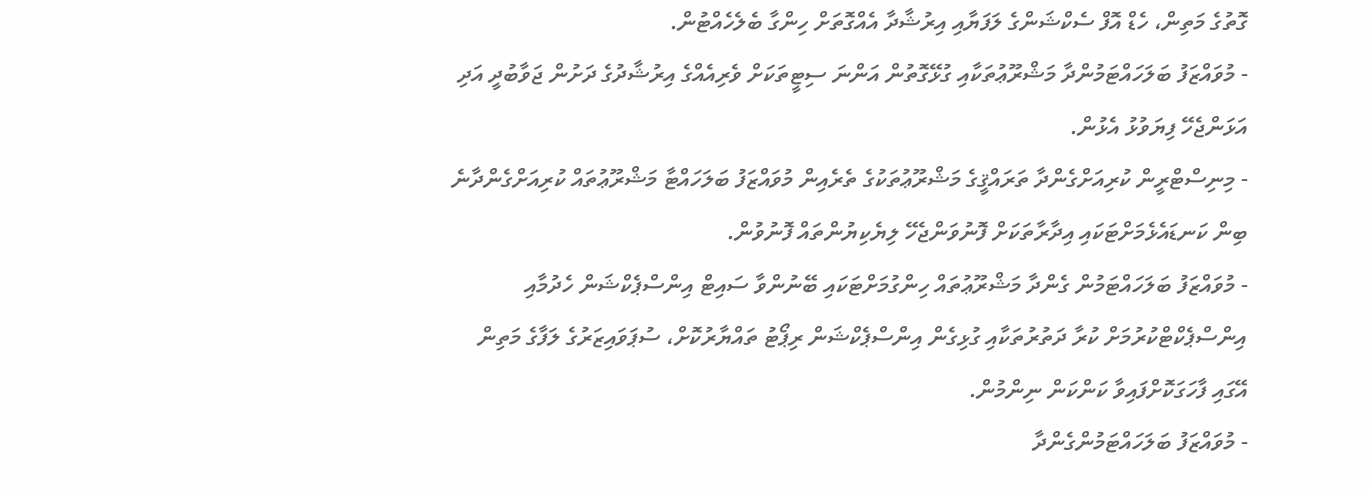ގޮތުގެ މަތިން، ހެޑް އޮފް ސެކްޝަންގެ ލަފަޔާއި އިރުޝާދާ އެއްގޮތަށް ހިންގާ ބެލެހެއްޓުން.
- މުވައްޒަފު ބަލަހައްޓަމުންދާ މަޝްރޫޢުތަކާއި ގުޅޭގޮތުން އަންނަ ސިޓީތަކަށް ވެރިއެއްގެ އިރުޝާދުގެ ދަށުން ޖަވާބުދީ އަދި އަޅަންޖެހޭ ފިޔަވުޅު އެޅުން.
- މިނިސްޓްރީން ކުރިއަށްގެންދާ ތަރައްޤީގެ މަޝްރޫޢުތަކުގެ ތެރެއިން މުވައްޒަފު ބަލަހައްޓާ މަޝްރޫޢުތައް ކުރިއަށްގެންދާނެ ބިން ކަނޑައެޅެމަށްޓަކައި އިދާރާތަކަށް ފޮނުވަންޖެހޭ ލިޔެކިޔުންތައް ފޮނުވުން.
- މުވައްޒަފު ބަލަހައްޓަމުން ގެންދާ މަޝްރޫޢުތައް ހިންގުމަށްޓަކައި ބޭނުންވާ ސައިޓް އިންސްޕެކްޝަން ހެދުމާއި އިންސްޕެކްޓްކުރުމަށް ކުރާ ދަތުރުތަކާއި ގުޅިގެން އިންސްޕެކްޝަން ރިޕޯޓު ތައްޔާރުކޮށް، ސުޕަވައިޒަރުގެ ލަފާގެ މަތިން އޭގައި ފާހަގަކޮށްފައިވާ ކަންކަން ނިންމުން.
- މުވައްޒަފު ބަލަހައްޓަމުންގެންދާ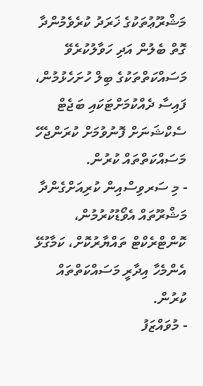މަޝްރޫޢުތަކުގެ ޚަރަދު ކުރެވެމުންދާ ގޮތް ބެލުން އަދި ހަވާލުކުރެވޭ މަސައްކަތްތަކުގެ ބިލް ހުށަހެޅުމުން، ފައިސާ ދެއްކުމަށްޓަކައި ބަޖެޓް ސެކްޝަނަށް ފޮނުވުމަށް ކުރަންޖެހޭ މަސައްކަތްތައް ކުރުން.
- މި ސަރވިސްއިން ކުރިއަށްގެންދާ މަޝްރޫތައް އެވޯޑުކުރުމުން، ކޮންޓްރެކްޓް ތައްޔާރުކޮށް، ކަމާގުޅޭ އެންމެހާ އިދާރީ މަސައްކަތްތައް ކުރުން.
- މުވައްޒަފު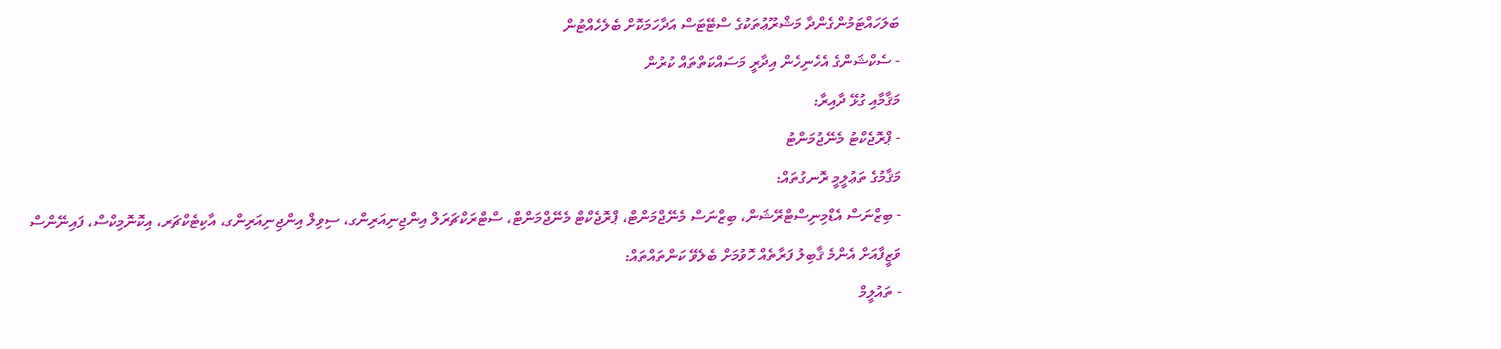ބަލަހައްޓަމުންގެންދާ މަޝްރޫޢުތަކުގެ ސްޓޭޓަސް އަދާހަމަކޮށް ބެލެހެއްޓުން
- ސެކްޝަންގެ އެހެނިހެން އިދާރީ މަސައްކަތްތައް ކުރުން
މަޤާމާއި ގުޅޭ ދާއިރާ:
- ޕްރޮޖެކްޓު މެނޭޖުމަންޓު
މަޤާމުގެ ތަޢުލީމީ ރޮނގުތައް:
- ބިޒްނަސް އެޑްމިނިސްޓްރޭޝަން، ބިޒްނަސް މެނޭޖްމަންޓް، ޕްރޮޖެކްޓް މެނޭޖްމަންޓް، ސްޓްރަކްޗަރަލް އިންޖިނިއަރިންގ، ސިވިލް އިންޖިނިއަރިންގ، އާކިޓެކްޗަރ، އިކޮނޮމިކްސް، ފައިނޭންސް
ވަޒީފާއަށް އެންމެ ޤާބިލު ފަރާތެއް ހޮވުމަށް ބެލެވޭ ކަންތައްތައް:
- ތައުލީމް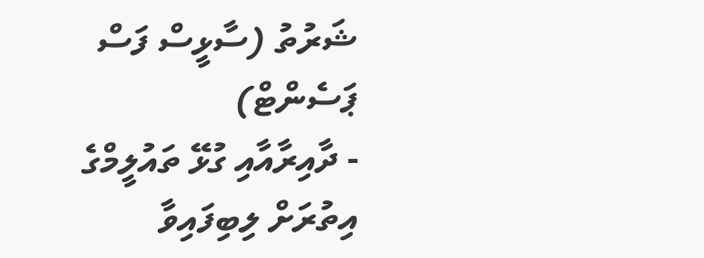ޝަރުތު (ސާޅީސް ފަސް ޕަސެންޓް)
- ދާއިރާއާއި ގުޅޭ ތައުލީމްގެ އިތުރަށް ލިބިފައިވާ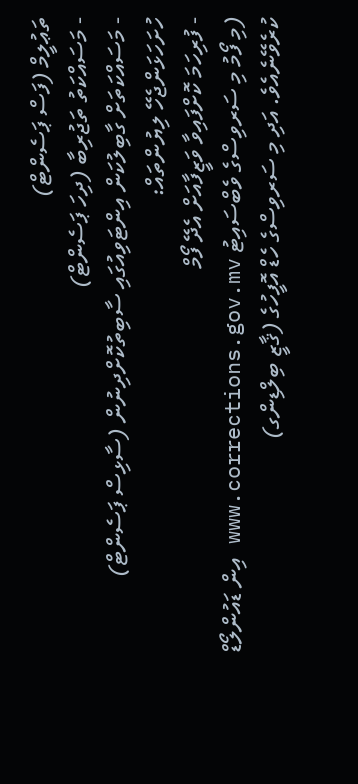ތަޢުލީމް (ފަސް ޕަސެންޓް)
- މަސައްކަތު ތަޖުރިބާ (ދިހަ ޕަސެންޓް)
- މަސައްކަތަށް ގާބިލުކަން އިންޓަވިއުގައި ސާބިތުކޮށްދިނުން (ސާޅިސް ޕަސެންޓް)
ހުށަހަޅަންޖެހޭ ލިޔުންތައް:
- ފުރިހަމަ ކޮށްފައިވާ ވަޒީފާއަށް އެދޭ ފޯމް
(މި ފޯމު މި ސަރވިސްގެ ވެބްސައިޓު www.corrections.gov.mv އިން ޑައުންލޯޑް ކުރެވޭނެއެވެ. އަދި މި ސަރވިސްގެ ހެޑް އޮފީހުގެ (ޤާޒީ ބިލްޑިންގ)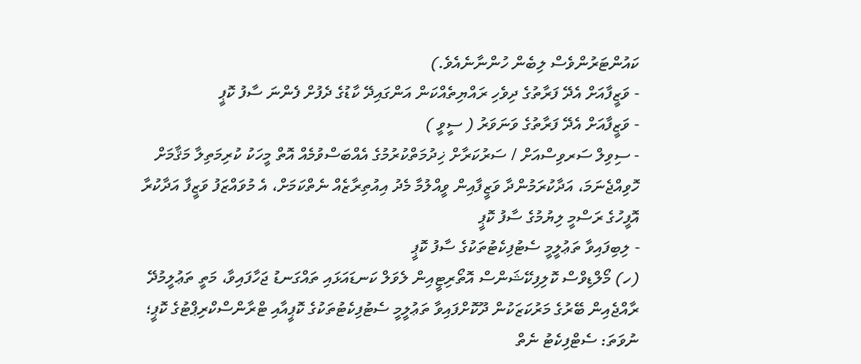ކައުންޓަރުންވެސް ލިބެން ހުންނާނެއެވެ.)
- ވަޒީފާއަށް އެދޭ ފަރާތުގެ ދިވެހި ރައްޔިތެއްކަން އަންގައިދޭ ކާޑުގެ ދެފުށް ފެންނަ ސާފު ކޮޕީ
- ވަޒީފާއަށް އެދޭ ފަރާތުގެ ވަނަވަރު ( ސީވީ )
- ސިވިލް ސަރވިސްއަށް / ސަރުކަރާށް ޚިދުމަތްކުރުމުގެ އެއްބަސްވުމެއް އޮތް މީހަކު ކުރިމަތިލާ މަޤާމަށް ހޮވިއްޖެނަމަ، އަދާކުރަމުންދާ ވަޒީފާއިން ވީއްލުމާ މެދު އިއުތިރާޒެއް ނެތްކަމަށް، އެ މުވައްޒަފު ވަޒީފާ އަދާކުރާ އޮފީހުގެ ރަސްމީ ލިޔުމުގެ ސާފު ކޮޕީ
- ލިބިފައިވާ ތަޢުލީމީ ސެޓުފިކެޓުތަކުގެ ސާފު ކޮޕީ
(ހ) މޯލްޑިވްސް ކޮލިފިކޭޝަންސް އޮތޯރިޓީއިން ލެވަލް ކަނޑައަޅައި ތައްގަނޑު ޖަހާފައިވާ، މަތީ ތަޢުލީމުދޭ ރާއްޖެއިން ބޭރުގެ މަރުކަޒަކުން ދޫކޮށްފައިވާ ތަޢުލީމީ ސެޓުފިކެޓުތަކުގެ ކޮޕީއާއި ޓްރާންސްކްރިޕްޓުގެ ކޮޕީ؛ ނުވަތަ: ސެޓްފިކެޓު ނެތް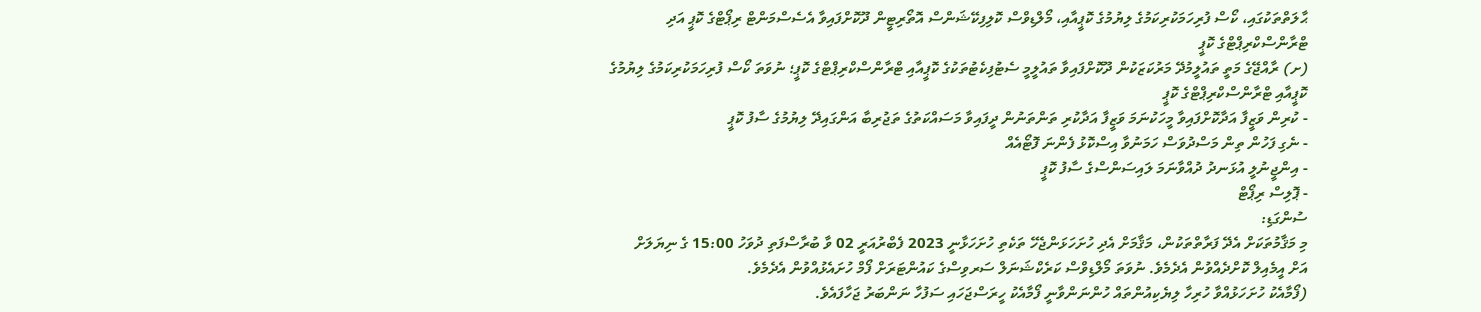ޙާލަތްތަކުގައި، ކޯސް ފުރިހަމަކުރިކަމުގެ ލިޔުމުގެ ކޮޕީއާއި، މޯލްޑިވްސް ކޮލިފިކޭޝަންސް އޮތޯރިޓީން ދޫކޮށްފައިވާ އެސެސްމަންޓް ރިޕޯޓްގެ ކޮޕީ އަދި ޓްރާންސްކްރިޕްޓްގެ ކޮޕީ
(ށ) ރާއްޖޭގެ މަތީ ތައުލީމުދޭ މަރުކަޒަކުން ދޫކޮށްފައިވާ ތައުލީމީ ސެޓުފިކެޓުތަކުގެ ކޮޕީއާއި ޓްރާންސްކްރިޕްޓްގެ ކޮޕީ؛ ނުވަތަ ކޯސް ފުރިހަމަކުރިކަމުގެ ލިޔުމުގެ ކޮޕީއާއި ޓްރާންސްކްރިޕްޓްގެ ކޮޕީ
- ކުރިން ވަޒީފާ އަދާކޮށްފައިވާ މީހަކުނަމަ ވަޒީފާ އަދާކުރި ތަންތަނުން ދީފައިވާ މަސައްކަތުގެ ތަޖުރިބާ އަންގައިދޭ ލިޔުމުގެ ސާފު ކޮޕީ
- ނެގި ފަހުން ތިން މަސްދުވަސް ހަމަނުވާ އިސްކޮޅު ފެންނަ ފޮޓޯއެއް
- އިންޖީނުލީ އުޅަނދު ދުއްވާނަމަ ލައިސަންސްގެ ސާފު ކޮޕީ
- ޕޮލިސް ރިޕޯޓް
ސުންގަޑި:
މި މަޤާމުތަކަށް އެދޭ ފަރާތްތަކުން، މަޤާމަށް އެދި ހުށަހަޅަންޖެހޭ ތަކެތި ހުށަހަޅާނީ 2023 ފެބްރުއަރީ 02 ވާ ބުރާސްފަތި ދުވަހު 15:00 ގެ ނިޔަލަށް
އަށް އީމެއިލް ކޮށްދެއްވުން އެދެމެވެ. ނުވަތަ މޯލްޑިވްސް ކަރެކްޝަނަލް ސަރވިސްގެ ކައުންޓަރަށް ފޯމް ހުށައެޅުއްވުން އެދެމެވެ.
(ފޯމާއެކު ހުށަހަޅުއްވާ ހުރިހާ ލިޔެކިއުންތައް ހުންނަންވާނީ ފޯމާއެކު ހީރަސްޖަހައި ސަފުހާ ނަންބަރު ޖަހާފައެވެ.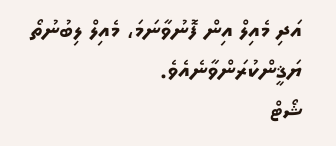އަދި މެއިލް އިން ފޮނުވާނަމަ، މެއިލް ލިބުނުތޯ ޔަޤީންކުރަންވާނެއެވެ.
ޝޯޓް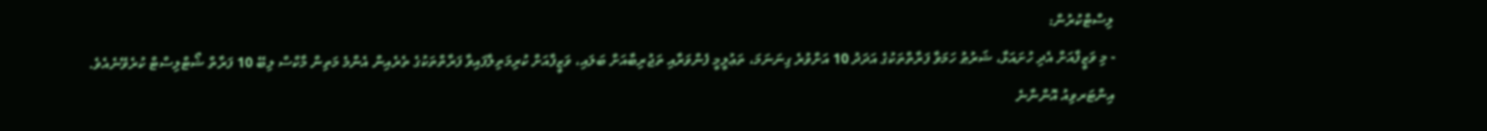ލިސްޓްކުރުން:
- މި ވަޒީފާއަށް އެދި ހުށައަޅާ، ޝަރުޠު ހަމަވާ ފަރާތްތަކުގެ އަދަދު 10 އަށްވުރެ ގިނަނަމަ، ތަޢުލީމީ ފެންވަރާއި ތަޖުރިބާއަށް ބަލައި، ވަޒީފާއަށް ކުރިމަތިލާފައިވާ ފަރާތްތަކުގެ ތެރެއިން އެންމެ މަތިން މާކްސް ލިބޭ 10 ފަރާތް ޝޯޓްލިސްޓް ކުރެވޭނެއެވެ.
އިންޓަރވިއު އޮންނާނެ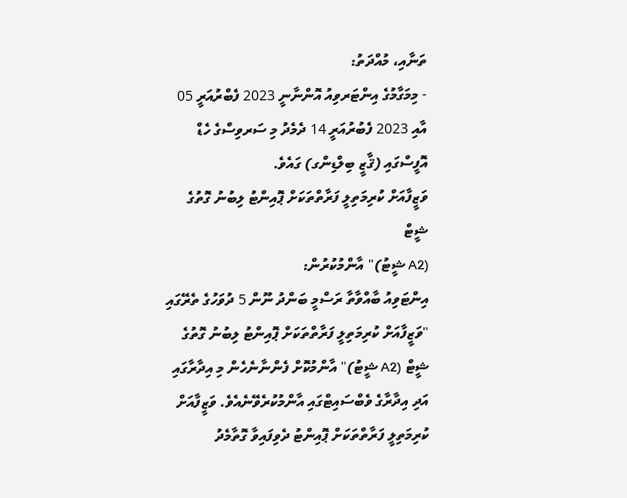ތަނާއި، މުއްދަތު:
- މިމަގާމުގެ އިންޓަރވިއު އޮންނާނީ 2023 ފެބްރުއަރީ 05 އާއި 2023 ފެބުރުއަރީ 14 ދެމެދު މި ސަރވިސްގެ ހެޑް އޮފީސްގައި (ޤާޒީ ބިލްޑިންގ) ގައެވެ.
ވަޒީފާއަށް ކުރިމަތިލީ ފަރާތްތަކަށް ޕޮއިންޓު ލިބުނު ގޮތުގެ ޝީޓް
(A2 ޝީޓު)" އާންމުކުރުން:
އިންޓަވިއު ބާއްވާތާ ރަސްމީ ބަންދު ނޫން 5 ދުވަހުގެ ތެރޭގައި "ވަޒީފާއަށް ކުރިމަތިލީ ފަރާތްތަކަށް ޕޮއިންޓު ލިބުނު ގޮތުގެ ޝީޓް (A2 ޝީޓު)" އާންމުކޮށް ފެންނާނެހެން މި އިދާރާގައި އަދި އިދާރާގެ ވެބްސައިޓްގައި އާންމުކުރެވޭނެއެވެ. ވަޒީފާއަށް ކުރިމަތިލީ ފަރާތްތަކަށް ޕޮއިންޓު ދެވިފައިވާ ގޮތާމެދު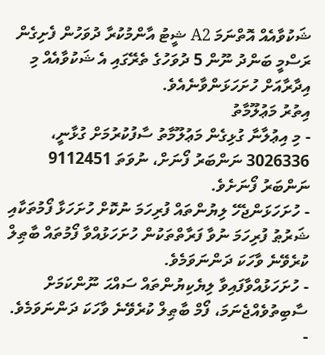ޝަކުވާއެއް އޮތްނަމަ A2 ޝީޓު އާންމުކުރާ ދުވަހުން ފެށިގެން ރަސްމީ ބަންދު ނޫން 5 ދުވަހުގެ ތެރޭގައި އެ ޝަކުވާއެއް މި އިދާރާއަށް ހުށަހަޅަންވާނެއެވެ.
އިތުރު މަޢުލޫމާތު
- މި އިޢުލާނާ ގުޅިގެން މަޢުލޫމާތު ސާފުކުރުމަށް ގުޅާނީ، 3026336 ނަންބަރު ފޯނަށް، ނުވަތަ 9112451 ނަންބަރު ފޯނަށެވެ.
- ހުށަހަޅަންޖެހޭ ލިޔުންތައް ފުރިހަމަ ނުކޮށް ހުށަހަޅާ ފޯމުތަކާއި ޝަރުޠު ފުރިހަމަ ނުވާ ފަރާތްތަކުން ހުށަހަޅުއްވާ ފޯމުތައް ބާޠިލް ކުރެވޭނެ ވާހަކަ ދަންނަވަމެވެ.
- ހުށަހަޅުއްވާފައިވާ ލިޔެކިޔުންތައް ސައްޙަ ނޫންކަމަށް ސާބިތުވެއްޖެނަމަ، ފޯމް ބާޠިލް ކުރެވޭނެ ވާހަކަ ދަންނަވަމެވެ.
-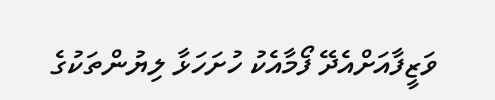ވަޒީފާއަށްއެދޭ ފޯމާއެކު ހުށަހަޅާ ލިޔުންތަކުގެ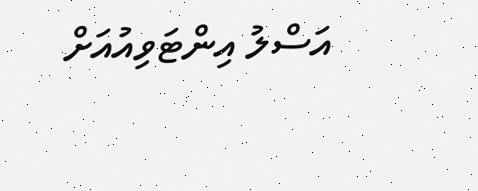އަސްލު އިންޓަވިއުއަށް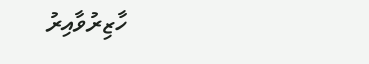ހާޒިރުވާއިރު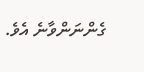ގެންނަންވާނެ އެވެ.